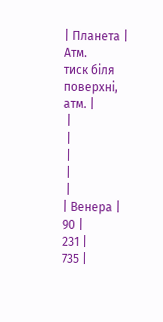| Планета |
Атм.
тиск біля поверхні, атм. |
 |
 |
 |
 |
 |
| Венера |
90 |
231 |
735 |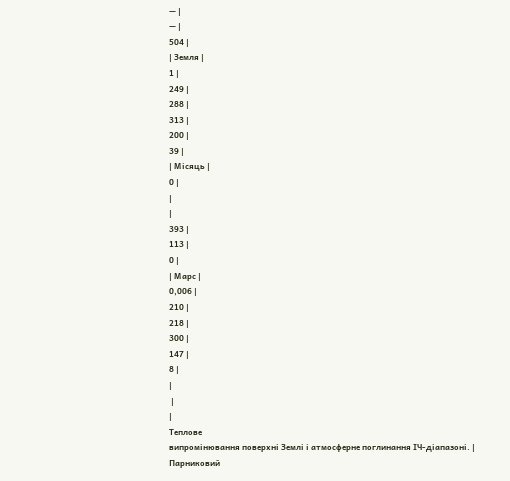— |
— |
504 |
| Земля |
1 |
249 |
288 |
313 |
200 |
39 |
| Місяць |
0 |
|
|
393 |
113 |
0 |
| Марс |
0,006 |
210 |
218 |
300 |
147 |
8 |
|
 |
|
Теплове
випромінювання поверхні Землі і атмосферне поглинання ІЧ-діапазоні. |
Парниковий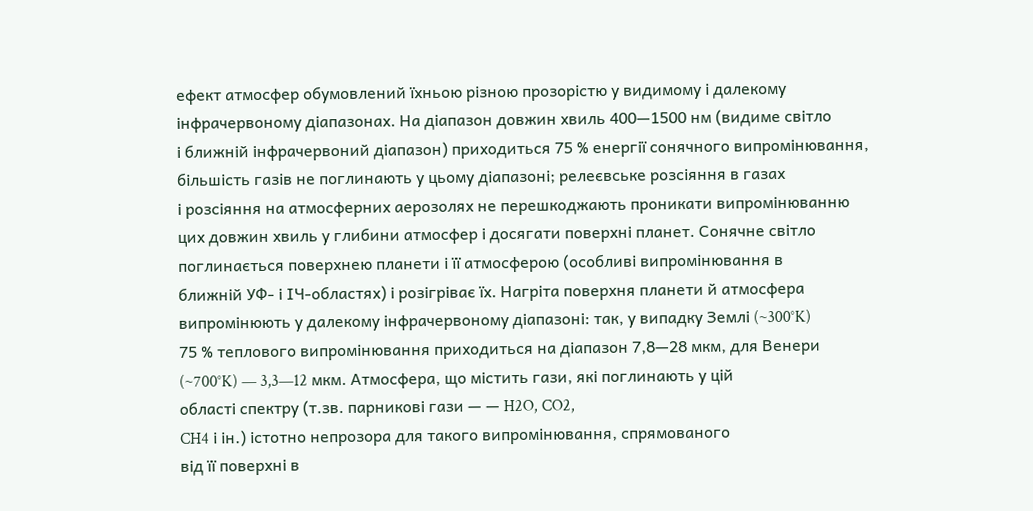ефект атмосфер обумовлений їхньою різною прозорістю у видимому і далекому
інфрачервоному діапазонах. На діапазон довжин хвиль 400—1500 нм (видиме світло
і ближній інфрачервоний діапазон) приходиться 75 % енергії сонячного випромінювання,
більшість газів не поглинають у цьому діапазоні; релеєвське розсіяння в газах
і розсіяння на атмосферних аерозолях не перешкоджають проникати випромінюванню
цих довжин хвиль у глибини атмосфер і досягати поверхні планет. Сонячне світло
поглинається поверхнею планети і її атмосферою (особливі випромінювання в
ближній УФ- і ІЧ-областях) і розігріває їх. Нагріта поверхня планети й атмосфера
випромінюють у далекому інфрачервоному діапазоні: так, у випадку Землі (~300°K)
75 % теплового випромінювання приходиться на діапазон 7,8—28 мкм, для Венери
(~700°K) — 3,3—12 мкм. Атмосфера, що містить гази, які поглинають у цій
області спектру (т.зв. парникові гази — — H2O, CO2,
CH4 і ін.) істотно непрозора для такого випромінювання, спрямованого
від її поверхні в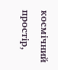космічний простір,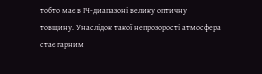тобто має в ІЧ-диапазоні велику оптичну
товщину. Унаслідок такої непрозорості атмосфера стає гарним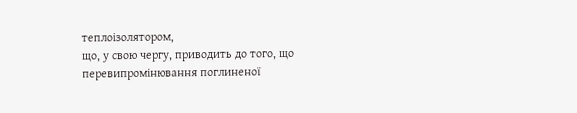теплоізолятором,
що, у свою чергу, приводить до того, що перевипромінювання поглиненої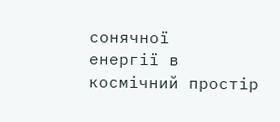сонячної
енергії в космічний простір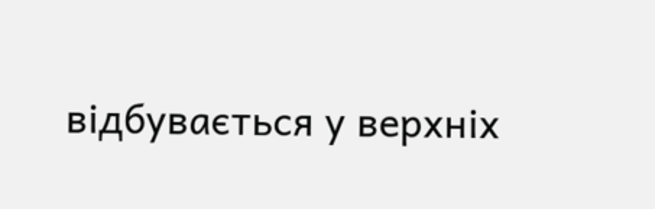відбувається у верхніх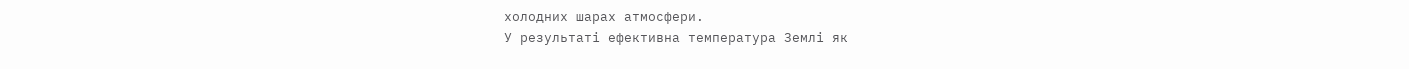холодних шарах атмосфери.
У результаті ефективна температура Землі як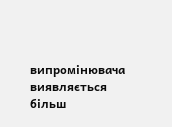випромінювача виявляється більш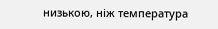низькою, ніж температура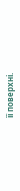її поверхні.